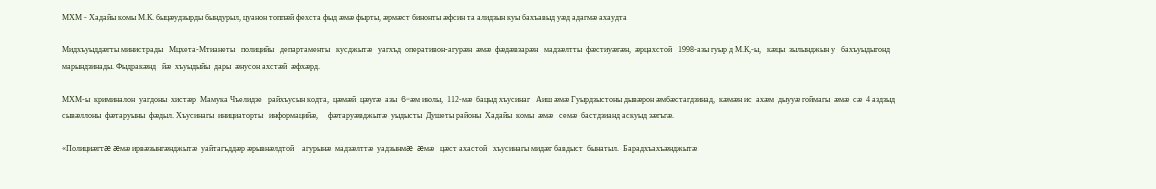МХМ - Хадайы комы М.К. быцæудзырды бындурыл, цуанон топпæй фехста фыд æмæ фырты, æрмæст бинонты æфсин та алидзын куы бахъавыд уæд адагмæ ахаудта

Мидхъуыддæгты министрады   Мцхета-Мтианеты   полицийы   департаменты   кусджытæ   уагхъд  оперативон-агурæн  æмæ  фæдæвзарæн   мадзæлтты  фæстиуæгæн,  æрцахстой   1998-азы гуыр д М.К,-ы,   кæцы  зылынджын у   бахъуыдыгонд    марындзинады. Фыдракæнд   йæ  хъуыдыйы  дары  æнусон ахстæй  æфхæрд.

МХМ-ы  криминалон  уагдоны  хистæр  Мамука Чъелидзе   райхъусын кодта,  цæмæй  цæугæ  азы  6-æм июлы,  112-мæ  бацыд хъусинаг   Аиш æмæ Гуырдзыстоны дывæрон æмбæстагдзинад,  кæмæн ис  ахæм  дыууæ гоймагы  æмæ  сæ  4 аздзыд  сывæллоны  фæтаруыны  фæдыл. Хъусинагы  инициаторты   информацийæ,     фæтаруæвджытæ  уыдысты  Душеты районы  Хадайы  комы  æмæ   семæ  бастдзианд аскуыд зæгъгæ.

«Полициæгтæ æмæ ирвæзынгæнджытæ  уайтагъддæр æрывнæлдтой    агурынæ  мадзæлттæ  уадзынмæ  æмæ   цæст ахастой   хъусинагы мидæг бавдыст  бынатыл.  Барадхъахъæнджытæ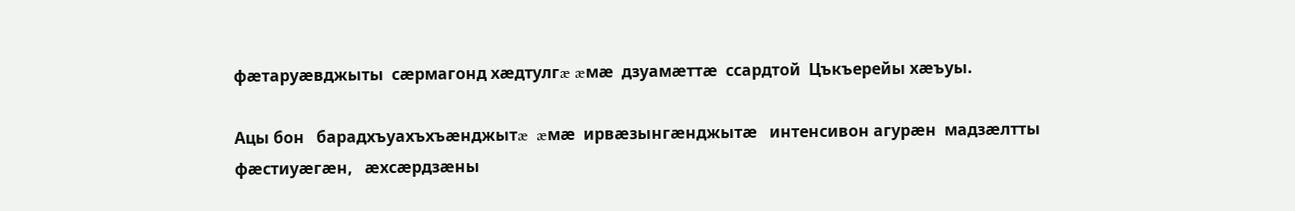фæтаруæвджыты  сæрмагонд хæдтулгæ æмæ  дзуамæттæ  ссардтой  Цъкъерейы хæъуы.

Ацы бон   барадхъуахъхъæнджытæ  æмæ  ирвæзынгæнджытæ   интенсивон агурæн  мадзæлтты   фæстиуæгæн,   æхсæрдзæны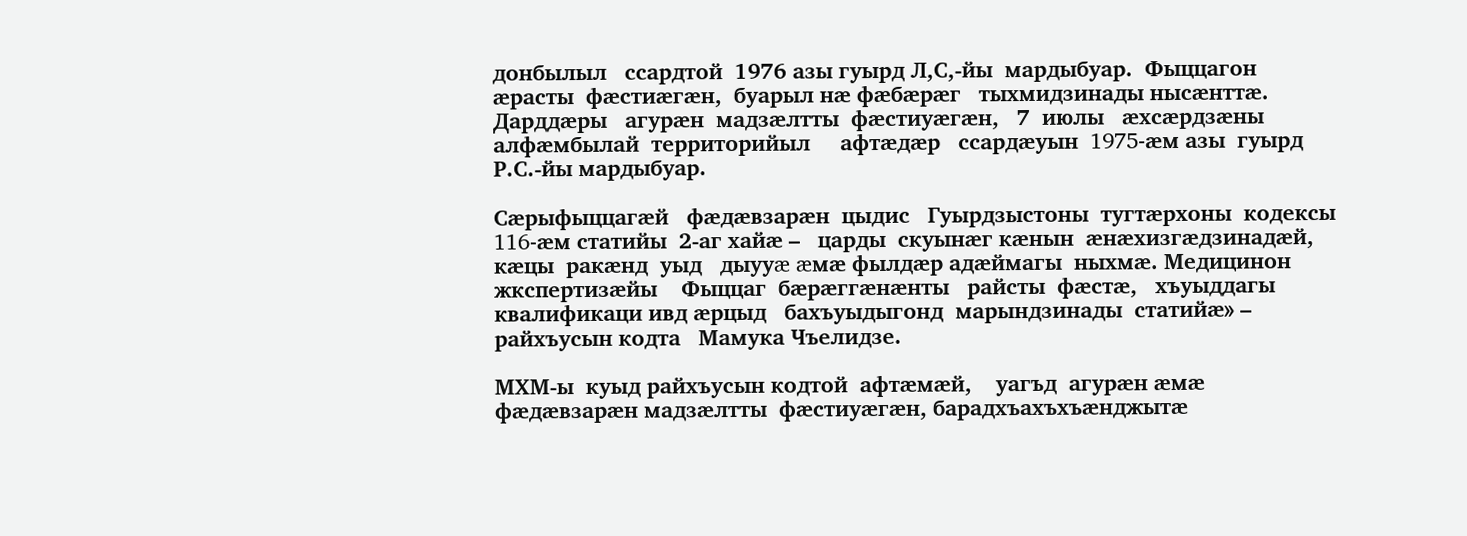донбылыл   ссардтой  1976 азы гуырд Л,С,-йы  мардыбуар.  Фыццагон æрасты  фæстиæгæн,  буарыл нæ фæбæрæг   тыхмидзинады нысæнттæ.  Дарддæры   агурæн  мадзæлтты  фæстиуæгæн,   7  июлы   æхсæрдзæны алфæмбылай  территорийыл     афтæдæр   ссардæуын  1975-æм азы  гуырд  Р.С.-йы мардыбуар.

Сæрыфыццагæй   фæдæвзарæн  цыдис   Гуырдзыстоны  тугтæрхоны  кодексы  116-æм статийы  2-аг хайæ –   царды  скуынæг кæнын  æнæхизгæдзинадæй, кæцы  ракæнд  уыд   дыууæ æмæ фылдæр адæймагы  ныхмæ. Медицинон жкспертизæйы    Фыццаг  бæрæггæнæнты   райсты  фæстæ,   хъуыддагы  квалификаци ивд æрцыд   бахъуыдыгонд  марындзинады  статийæ» –   райхъусын кодта   Мамука Чъелидзе.

МХМ-ы  куыд райхъусын кодтой  афтæмæй,    уагъд  агурæн æмæ фæдæвзарæн мадзæлтты  фæстиуæгæн, барадхъахъхъæнджытæ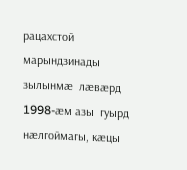рацахстой   марындзинады   зылынмæ  лæвæрд  1998-æм азы  гуырд  нæлгоймагы, кæцы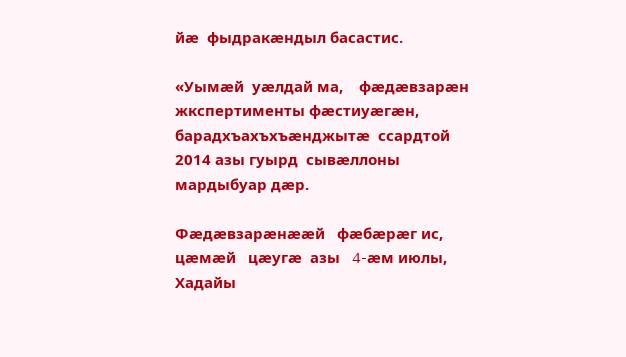йæ  фыдракæндыл басастис.

«Уымæй  уæлдай ма,    фæдæвзарæн  жкспертименты фæстиуæгæн,   барадхъахъхъæнджытæ  ссардтой  2014 азы гуырд  сывæллоны  мардыбуар дæр.

Фæдæвзарæнææй   фæбæрæг ис,   цæмæй   цæугæ  азы   4-æм июлы,  Хадайы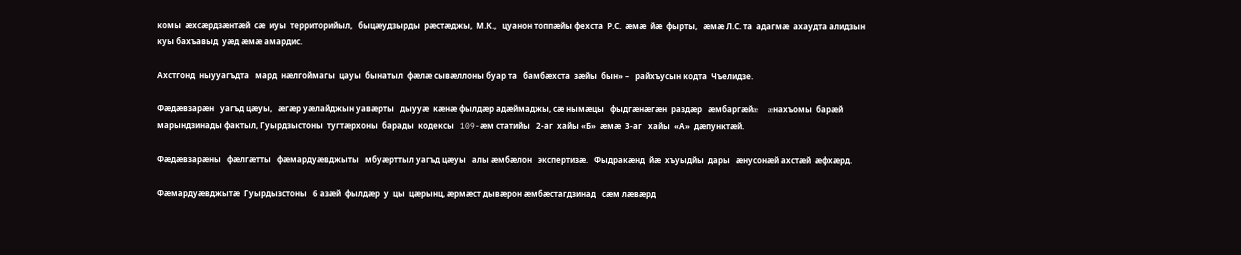комы  æхсæрдзæнтæй  сæ  иуы  территорийыл,   быцæудзырды  рæстæджы,  М.К.,   цуанон топпæйы фехста  Р.С.  æмæ  йæ  фырты,   æмæ Л.С. та  адагмæ  ахаудта алидзын  куы бахъавыд  уæд æмæ амардис.

Ахстгонд  ныууагъдта   мард  нæлгоймагы  цауы  бынатыл  фæлæ сывæллоны буар та   бамбæхста  зæйы  бын» –   райхъусын кодта  Чъелидзе.

Фæдæвзарæн   уагъд цæуы,   æгæр уæлайджын уавæрты   дыууæ  кæнæ фылдæр адæймаджы, сæ нымæцы   фыдгæнæгæн  раздæр   æмбаргæйæ  æнахъомы  барæй   марындзинады фактыл, Гуырдзыстоны  тугтæрхоны  барады  кодексы   109-æм статийы   2-аг  хайы «Б»  æмæ  3-аг   хайы  «А»  дæпунктæй.

Фæдæвзарæны   фæлгæтты   фæмардуæвджыты   мбуæрттыл уагъд цæуы   алы æмбæлон   экспертизæ.   Фыдракæнд  йæ  хъуыдйы  дары   æнусонæй ахстæй  æфхæрд.

Фæмардуæвджытæ  Гуырдызстоны   6 азæй  фылдæр  у  цы  цæрынц, æрмæст дывæрон æмбæстагдзинад   сæм лæвæрд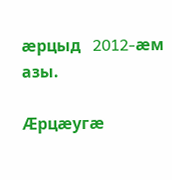æрцыд   2012-æм азы.

Æрцæугæ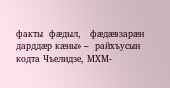факты  фæдыл,   фæдæвзарæн дарддæр кæны» –  райхъусын кодта Чъелидзе, МХМ-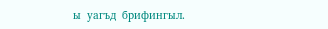ы  уагъд  брифингыл.